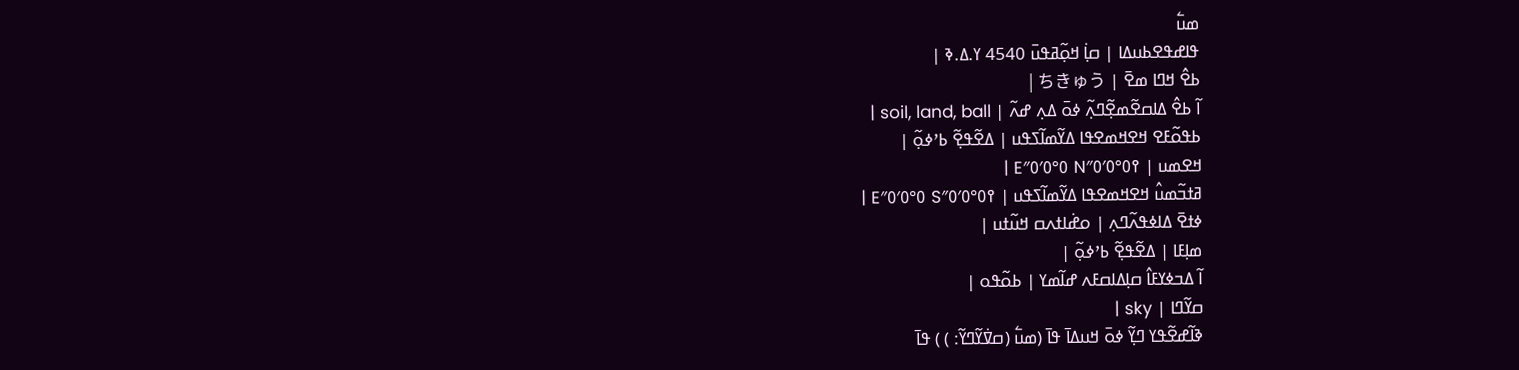ߘߎ߱
ߟߊߝߟߐߕߎߡߊ | ߛߊ߲߭ ߞߋ߲߬ߥߟߎ߫ 4540 ߌ.ߡ.ߢ |
ߕߐ߮ ߞߣߊ ߘߐ߫ | ちきゅう |
ߊ߬ ߕߐ߮ ߡߊߛߐ߬ߘߐ߲߬ߣߍ߲߬ ߦߋ߫ ߡߍ߲ ߝߍ߬ | soil, land, ball |
ߕߟߋ߬ߓߐ ߞߐߞߘߐߟߊ ߡߌ߬ߘߊ߬ߖߟߎ | ߡߐ߬ߟߐ߲߬ ߕߴߦߋ߲߬ |
ߞߐߘߎ | ߉߀°߀′߀″N ߀°߀′߀″E |
ߥߙߏ߬ߘߎ߮ ߞߐߞߘߐߟߊ ߡߌ߬ߘߊ߬ߖߟߎ | ߉߀°߀′߀″S ߀°߀′߀″E |
ߦߙߐ߫ ߡߊߦߟߍ߬ߣߍ߲ | ߋߝ߭ߊߙߍߛ ߞߎ߬ߙߎ |
ߘߊ߲ߓߊ | ߡߐ߬ߟߐ߲߬ ߕߴߦߋ߲߬ |
ߊ߬ ߡߏߦߌߓߊ߮ ߛߊ߲ߡߊߛߓߍ ߝߊ߬ߘߌ | ߕߋ߬ߟߋ |
ߛߌ߬ߣߊ | sky |
ߢߊ߬ߝߐ߬ߟߌ ߣߌ߲߬ ߦߋ߫ ߞߎߡߊ߫ ߟߊ߫ (ߘߎ߱ (ߛߜ߭ߌ߬ߣߌ߬: ) ) ߟߊ߫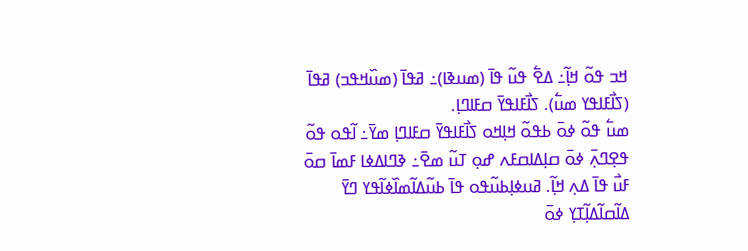ߞߏ ߟߋ߬ ߞߊ߲߬߸ ߡߐ߱ ߟߎ߬ ߟߊ߫ (ߘߎߢߊ)߸ ߥߟߊ߫ (ߘߎ߰ߞߟߏ) ߥߟߊ߫ (ߖߊ߯ߓߊߟߌ ߘߎ߱). ߖߊ߯ߓߊߟߌ߫ ߛߓߊߣߊ߲.
ߘߎ߱ ߟߋ߬ ߦߋ߫ ߕߟߋ߬ ߞߊ߲ߞߋ ߖߊ߯ߓߊߟߌ߫ ߛߓߊߣߊ߲ ߘߌ߫߸ ߊ߬ߟߋ ߟߋ߬ ߟߐ߲ߣߍ߲߫ ߦߋ߫ ߛߊ߲ߡߊߛߓߍ ߝߋ߲ ߠߎ߬ ߘߐ߫߸ ߢߣߊߡߦߊ ߓߘߊ߫ ߛߋ߫ ߓߎ߯ ߟߊ߫ ߡߍ߲ ߞߊ߲߬. ߥߎߦߊ߲ߕߎ߬ߟߋ ߟߊ߫ ߕߎ߬ߡߊ߬ߘߊ߰ߦߊ߬ߟߌ ߣߌ߫ ߡߊ߬ߛߊ߬ߡߊ߲߬ߠߌ߲ ߦߋ߫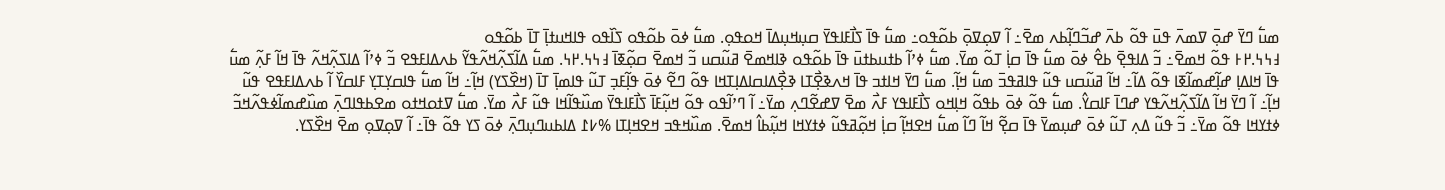ߘߎ߱ ߣߌ߫ ߝߋ߲߫ ߜߘߍ߫ ߟߎ߫ ߟߋ߬ ߕߍ߫ ߝߏ߬ߣߊ߲߬ߕߍ ߘߐ߫߸ ߊ߬ ߜߋ߲ߜߋ߲߫ ߕߋ߬ߟߋ߸ ߘߎ߱ ߟߊ߫ ߖߊ߯ߓߊߟߌ߫ ߛߎ߲ߞߎ߲ߡߊ߫ ߞߋߟߋ߲. ߘߎ߱ ߦߋ߫ ߕߋ߬ߟߋ ߖߊ߰ߟߋ ߟߊߞߎߙߊ߲߫ ߠߊ߫ ߕߋ߬ߟߋ
߃߆߆.߂߅ ߟߋ߬ ߞߘߐ߫߸ ߏ߬ ߡߊߟߐ߲߫ ߕߐ߮ ߦߋ߫ ߘߎ߱ ߟߊ߫ ߛߊ߲߭ ߠߋ߬ ߘߌ߫. ߘߎ߱ ߦߴߊ߬ ߕߙߎߕߙߎ߫ ߟߊ߫ ߕߋ߬ߟߋ ߢߊߞߘߐ߫ ߥߎ߬ߛߎ ߏ߬ ߞߘߐ߫ ߛߋ߲߬ߧߊ߫ ߃߆߆.߂߆. ߘߎ߱ ߡߊ߬ߖߍ߲߬ߞߍ߬ߟߌ߬ ߕߍߡߊߓߟߐ ߏ߬ ߦߴߊ߬ ߡߊߖߍ߲߬ߞߍ߬ ߟߊ߫ ߞߊ߬ ߓߍ߲߬ ߘߎ߱ ߟߊ߫ ߞߊߡߊ߲ ߝߊ߲߬ߝߘߊ߬ߧߊ ߟߋ߬ ߡߊ߬߸ ߞߊ߬ ߥߎ߬ߛߎ ߟߎ߬ ߟߊߥߟߏ߫ ߘߎ߱ ߞߊ߲߬. ߘߎ߱ ߣߌ߫ ߞߊߙߏ ߟߊ߫ ߞߍߢߐ߲߯ߠߊ ߢߐ߲߯ߡߊߛߊߡߊ߲ߠߞߊ ߟߋ߬ ߣߐ߬ ߦߋ߫ ߟߊ߲߬ߓߏ߲ ߠߎ߬ ߟߊߘߊ߲߫ ߠߊ߫ (ߞߐ߰ߖߌ) ߞߊ߲߬߸ ߞߊ߬ ߘߎ߱ ߟߊߛߌ߲ߠߌ߲ ߓߊߛߌ߰ ߊ߬ ߕߍߡߊߓߟߐ ߟߎ߬ ߞߊ߲߬߸ ߊ߬ ߣߌ߫ ߞߊ߬ ߡߊ߬ߖߍ߲߬ߞߍ߬ߟߌ ߝߣߊ߫ ߓߊߛߌ߮. ߘߎ߱ ߟߋ߬ ߦߋ߫ ߕߟߋ߬ ߞߊ߲ߞߋ ߖߊ߯ߓߊߟߌ ߓߍ߯ ߘߐ߫ ߜߝߐ߬ߣߍ߲ ߘߌ߫߸ ߊ߬ ߣߴߊ߬ߟߋ ߟߋ߬ ߞߎ߲߬ߓߊ߫ ߖߊ߯ߓߊߟߌ߫ ߘߎ߰ߟߊ߬ߞߊ ߟߎ߬ ߓߍ߯ ߘߌ߫. ߘߎ߱ ߜߙߋߞߙߋ ߘߐߕߟߊߣߍ߲߫ ߘߎ߰ߝߘߊ߬ߦߟߍ߬ߞߏ߬ ߦߙߌߞߊ ߟߋ߬ ߘߌ߫߸ ߏ߬ ߟߎ߬ ߡߍ߲ ߠߎ߬ ߦߋ߫ ߝߎ߲ߘߌ߫ ߟߊ߫ ߛߐ߲߬ ߞߊ߬ ߣߊ߬ ߘߎ߱ ߞߐߞߊ߲߬ ߛߊ߲߭ ߞߋ߲߬ߥߟߎ߬ ߦߙߌߞߊ ߞߎ߲߬ߕߊ߮ ߞߘߐ߫. ߘߎ߰ߞߟߏ ߞߐߞߊ߲ߠߊ %߇߁ ߡߊߕߎߣߎ߲ߣߍ߲߫ ߦߋ߫ ߖߌ ߟߋ߬ ߟߊ߫߸ ߊ߬ ߜߋ߲ߜߋ߲ ߘߐ߫ ߞߐ߰ߖߌ.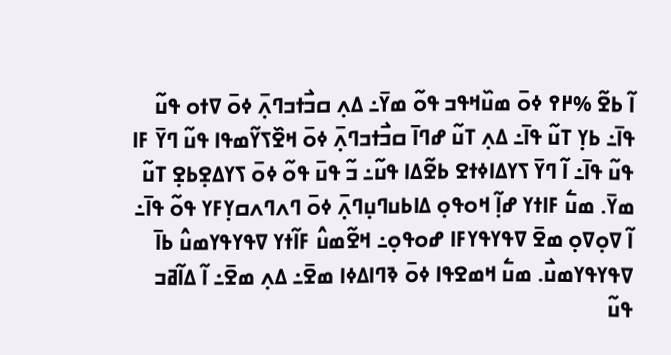ߊ߬ ߕߐ߬ %߂߉ ߦߋ߫ ߘߎ߰ߞߟߏ ߟߋ߬ ߘߌ߫߸ ߡߍ߲ ߛߏ߯ߙߏߣߍ߲߫ ߦߋ߫ ߜߙߋ ߟߎ߬ ߟߊ߫߸ ߕߌ߲ ߠߎ߬ ߟߊ߫߸ ߡߍ߲ ߠߎ߬ ߝߣߊ߫ ߛߏ߯ߙߏߣߍ߲߫ ߦߋ߫ ߞߐ߰ߖߌ߬ߘߟߊ ߟߎ߬ ߣߌ߫ ߓߊ ߟߎ߬ ߟߊ߫߸ ߊ߬ ߣߌ߫ ߖߌߡߊߦߙߐ ߕߐ߬ߡߊ ߟߎ߬߸ ߏ߬ ߟߎ߫ ߟߋ߬ ߦߋ߫ ߖߌߡߐ߲ߕߐ߲ ߠߎ߬ ߘߌ߫. ߘߎ߱ ߓߊߙߌ ߝߊ߲߬ ߞߋߟߋ߲ ߡߊߕߎߣߎ߲ߣߍ߲߫ ߦߋ߫ ߣߍߣߍߛߌ߲ߓߌ ߟߋ߬ ߟߊ߫߸ ߊ߬ ߜߋ߲ߜߋ߲ ߘߐ߫ ߜߟߌߟߌߓߊ ߝߋߟߋ߲߸ ߞߐ߬ߘߎ߮ ߓߊ߬ߙߌ ߜߟߌߟߌߘߎ߮ ߕߊ߫ ߜߟߌߟߌߘߎ߯. ߘߎ߱ ߞߘߐߟߊ ߦߋ߫ ߢߣߊߡߦߊ ߘߐ߫߸ ߡߍ߲ ߘߐ߫߸ ߊ߬ ߡߊ߬ߥߏ ߟߎ߬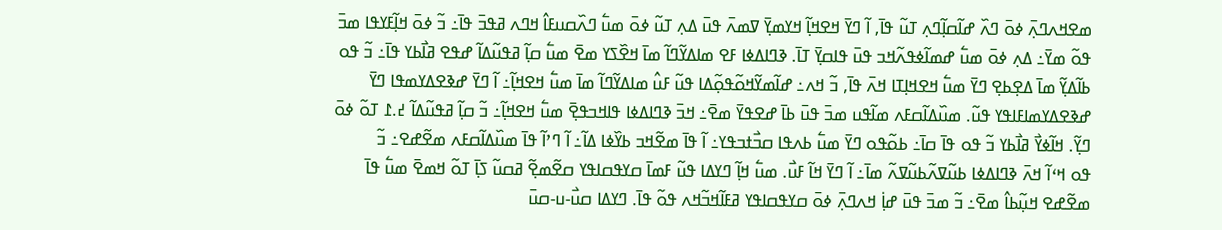ߘߐߞߍߣߍ߲߫ ߦߋ߫ ߣߍ߰ ߝߊ߬ߛߊ߲߬ߣߍ߲ ߠߎ߬ ߟߊ߫, ߊ߬ ߣߌ߫ ߞߐߞߊ߲߬ ߞߌߘߌ߲߫ ߜߘߍ߫ ߟߎ߫ ߡߍ߲ ߠߎ߬ ߦߋ߫ ߘߎ߱ ߣߍ߰ߛߎߓߊ߮ ߞߣߍ ߥߟߏ߫ ߟߊ߫߸ ߏ߬ ߦߋ߫ ߞߊ߲߬ߓߌߟߊ ߘߏ߫ ߟߋ߬ ߘߌ߫߸ ߡߍ߲ ߦߋ߫ ߘߎ߱ ߝߘߊ߬ߦߟߍ߬ߞߏ ߟߎ߫ ߟߊߛߌ߲߫ ߠߊ߫. ߢߣߊߡߦߊ ߓߐ ߘߊߡߌ߬ߣߊ߬ ߘߊ߫ ߞߐ߰ߖߌ ߘߐ߫ ߘߎ߱ ߛߊ߲߬ ߥߟߎ߬ߡߊ߬ ߝߟߐ ߥߊ߯ߕߌ ߟߊ߫߸ ߏ߬ ߟߋ ߕߊ߬ߡߌ߲߬ ߘߊ߫ ߡߐ߲ߕߐ߲ ߣߌ߫ ߘߎ߱ ߞߐߞߊ߲ߠߊ ߞߍ߫ ߟߊ߫, ߏ߬ ߞߍ߸ ߝߊ߬ߘߌ߬ߞߋ߬ߟߋ߲߬ߡߊ ߟߎ߬ ߓߎ߮ ߘߊߡߌ߬ߣߊ߬ ߘߊ߫ ߘߎ߱ ߞߐߞߊ߲߬߸ ߊ߬ ߣߌ߫ ߝߢߐߡߌߘߟߊ ߣߌ߫ ߝߢߐߡߌߘߊߓߊߟߌ ߟߎ߬. ߘߎ߰ߡߊ߬ߛߓߍ ߘߊ߬ߟߎ ߘߏ߫ ߟߎ߫ ߕߊ߫ ߝߐߟߌ߫ ߘߐ߫߸ ߞߏ߫ ߢߣߊߡߦߊ ߟߊߞߏߟߐ߲߫ ߘߎ߱ ߞߐߞߊ߲߬߸ ߏ߬ ߛߊ߲߬ ߥߟߎ߬ߡߊ߬ ߄.߁ ߠߋ߬ ߦߋ߫ ߣߌ߲߬. ߞߊ߬ߦߌ߯ ߥߊ߯ߕߌ ߏ߬ ߟߋ ߟߊ߫ ߛߊ߫߸ ߕߋ߬ߟߋ ߣߌ߫ ߘߎ߱ ߕߍߟߊ ߛߏ߯ߙߏߟߌ߸ ߊ߬ ߟߊ߫ ߘߐ߬ߞߏ ߕߌ߰ߦߊ ߡߊ߬߸ ߊ߬ ߣߴߊ߬ ߟߊ߫ ߘߎ߰ߡߊ߬ߛߓߍ ߘߐ߬ߝߐ߸ ߏ߬
ߟߋ ߞߵߊ߬ ߞߍ߫ ߢߣߊߡߦߊ ߕߎ߬ߜߍ߬ߕߎ߬ߜߍ߬ ߘߊ߫߸ ߊ߬ ߣߌ߫ ߞߊ߬ ߓߎ߯. ߘߎ߱ ߞߊ߲߬ ߣߌߡߊ ߟߎ߬ ߓߘߊ߫ ߛߌߟߛߊߟߌ ߛߐ߬ߘߐ߲߬ ߥߛߎ߬ ߖߊ߲߫ ߠߋ߬ ߞߘߐ߫ ߘߎ߱ ߟߊ߫ ߘߐ߬ߝߐ ߞߎ߲߬ߕߊ߮ ߘߐ߫߸ ߏ߬ ߘߏ߫ ߟߎ߫ ߝߊ߲߭ ߞߍߣߍ߲߫ ߦߋ߫ ߛߌߟߛߊߟߌ ߥߓߊ߬ߞߏ߬ߞߍ ߟߋ߬ ߟߊ߫. ߣߌߡߊ ߛߎ߯-ߎ-ߛߎ߫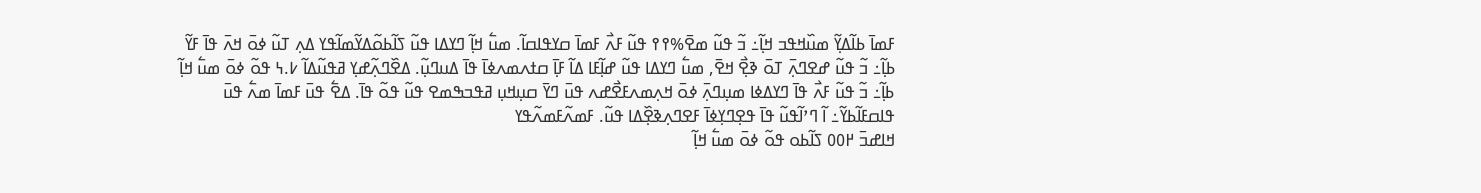ߓߘߊ߫ ߕߊ߬ߡߌ߲߬ ߘߎ߰ߞߟߏ ߞߊ߲߬߸ ߏ߬ ߟߎ߬ ߘߐ߫%߉߉ ߟߎ߬ ߓߍ߯ ߓߘߊ߫ ߛߌߟߊߛߊ߬. ߘߎ߱ ߞߊ߲߬ ߣߌߡߊ ߟߎ߬ ߖߊ߬ߕߋ߬ߡߌ߬ߘߊ߬ߟߌ ߡߍ߲ ߠߎ߬ ߦߋ߫ ߞߍ߫ ߟߊ߫ ߓߌ߬ ߕߊ߲߬߸ ߏ߬ ߟߎ߬ ߝߐߣߍ߲߫ ߠߋ߫ ߢߐ߲߯ ߞߐ߫, ߘߎ߱ ߣߌߡߊ ߟߎ߬ ߝߊ߲߬ߓߊ ߡߊ߬ ߓߊ߲߫ ߛߙߍߘߍߦߊ߫ ߟߊ߫ ߡߎߣߎ߲߬. ߡߐ߰ߣߍ߲߬ߝߌ߲ ߥߟߎ߬ߡߊ߬ ߇.߆ ߟߋ߬ ߦߋ߫ ߘߎ߱ ߞߊ߲߬ ߕߊ߲߬߸ ߏ߬ ߟߎ߬ ߓߍ߯ ߟߊ߫ ߣߌߡߦߊ ߘߎ߲ߣߍ߲߫ ߦߋ߫ ߞߍ߲ߘߍߓߐ߯ߝߍ ߟߎ߫ ߣߌ߫ ߛߎ߲ߞߎ߲ ߥߟߏߒߘߐ ߟߎ߬ ߟߋ߬ ߟߊ߫. ߡߐ߱ ߟߎ߫ ߓߘߊ߫ ߘߍ߱ ߟߎ߫ ߟߊߛߓߊ߬ߕߌ߬߸ ߊ߬ ߣߴߊ߬ߟߎ߬ ߟߊ߫ ߟߐ߲ߣߌ߲ߦߊ߫ ߓߐߣߍ߲ߢߐ߲߰ߡߊ ߟߎ߬. ߓߘߍ߬ߓߘߍ߬ߟߌ
ߞߊߝߏ߫ ߂߀߀ ߖߊ߬ߕߋ ߟߋ߬ ߦߋ߫ ߘߎ߱ ߞߊ߲߬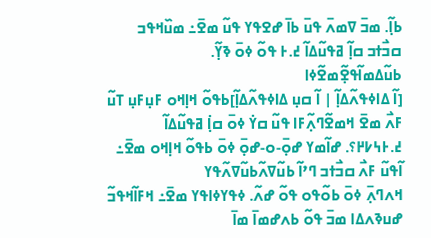ߕߊ߲߬. ߘߏ߫ ߜߘߍ߫ ߟߎ߫ ߕߊ߫ ߝߐߟߌ ߟߎ߬ ߘߐ߫߸ ߘߎ߰ߞߟߏ ߛߏ߯ߙߏ ߛߊ߲߬ ߥߟߎ߬ߡߊ߬ ߄.߅ ߟߋ߬ ߦߋ߫ ߢߌ߲߬.
ߕߎ߬ߡߘߊ߬ߟߐ߲߬ߘߐ߬ߦߊ
[ߊ߬ ߡߊߦߟߍ߬ߡߊ߲߬ | ߊ߬ ߛߎ߲ ߡߊߦߟߍ߬ߡߊ߲߬]ߕߟߋ߬ ߞߊ߲ߞߋ ߓߎ߲ߓߎ߲ ߠߎ߬ ߓߍ߯ ߘߐ߫ ߞߘߐ߬ߣߍ߲߬ߓߊ ߟߎ߬ ߛߌ߭ ߦߋ߫ ߛߊ߲߭ ߥߟߎ߬ߡߊ߬ ߄.߅߆߇߂؟. ߝߊ߬ߘߌ ߝߋ߲߫-ߋ-ߝߋ߲߫ ߦߋ߫ ߕߟߋ߬ ߞߊ߲ߞߋ ߘߐ߫߸ ߊ߬ߟߎ߬ ߓߍ߯ ߛߏ߯ߙߏ ߣߴߊ߬ ߕߎ߬ߜߍ߬ߕߎ߬ߜߍ߬ߟߌ
ߞߍߣߍ߲߫ ߦߋ߫ ߕߋ߬ߟߋ ߟߋ߬ ߝߍ߬. ߦߟߌߦߊߟߌ ߘߐ߫߸ ߞߓߊ߬ߞߟߏ߬ ߝߎߢߍߡߊ ߘߏ߫ ߟߋ߬ ߕߍߝߘߊ߫ ߘߊ߫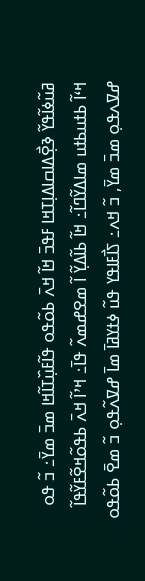ߥߎ߬ߦߊ߬ߟߌ߬ ߢߐ߲߯ߡߊߛߊߡߊ߲ߠߞߊ ߓߟߏ߫ ߞߊ߬ ߞߍ߫ ߕߋ߬ߟߋ ߟߊ߬ߓߎ߲߰ߠߊ߬ߞߊ ߘߏ߫ ߘߌ߫߸ ߏ߬ ߟߋ ߞߵߊ߬ ߕߙߎߕߙߎ ߘߊߡߌ߬ߣߊ߬߸ ߞߊ߬ ߕߊ߬ߡߌ߲߬ ߊ߬ ߘߐߝߘߍ߬ ߟߊ߫߸ ߞߴߊ߬ ߞߍ߫ ߕߟߋ߬ߞߐ߬ߓߌ߬ߟߊ߬ ߝߜߍߟߋ߲ ߘߏ߫ ߘߌ߫, ߏ߬ ߞߍ߸ ߖߊ߯ߓߊߟߌ ߟߎ߬ ߦߙߌߥߊ߫ ߘߊ߫ ߝߜߍ߬ߟߋ߲ ߏ߬ ߘߐ߫ ߕߋ߬ߟߋ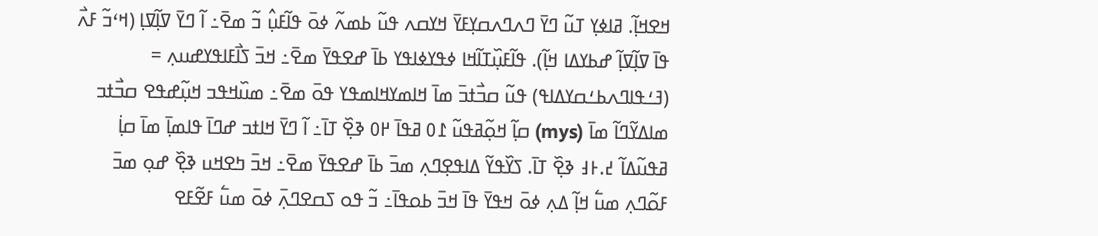ߞߐߞߊ߲߬. ߥߊߦߌ߲ ߠߎ߬ ߣߌ߫ ߣߍߣߍߛߌ߲ߓߌ߫ ߞߌߛߍ ߟߎ߬ ߕߘߍ߬ ߦߋ߫ ߟߊ߬ߓߎ߲߮ ߏ߬ ߘߐ߫߸ ߊ߬ ߣߌ߫ ߜߊ߲߬ߜߊ߲ (ߞߵߏ߬ ߓߍ߯ ߟߊ߫ ߜߊ߲߬ߜߊ߲߬ ߝߕߌߡߊ ߞߊ߲߬). ߟߊ߬ߓߎ߲߰ߠߊ߬ߞߊ ߦߟߌߦߊߟߌ ߕߊ߫ ߝߐߟߌ߫ ߘߐ߫߸ ߞߏ߫ ߖߊ߯ߓߊߟߌߝߎߍ߲ = (ߔߑߟߊߣߍߕߑߛߌߡߊߟ) ߟߎ߬ ߛߏ߯ߙߏ߫ ߘߊ߫ ߞߊߘߌߞߊߘߟߌ ߟߋ߫ ߘߐ߫߸ ߘߎ߰ߞߟߏ ߞߎ߲߬ߝߟߐ ߛߏ߯ߙߏ ߘߊߡߌ߬ߣߊ߬ ߘߊ߫ (mys) ߛߊ߲߬ ߞߋ߲߬ߥߟߎ߬ ߁߀ ߥߟߊ߫ ߂߀ ߢߐ߲߰ ߠߊ߫߸ ߊ߬ ߣߌ߫ ߞߊߙߏ ߝߣߊ߫ ߟߊߘߊ߲߫ ߘߊ߫ ߛߊ߲߭ ߥߟߎ߬ߡߊ߬ ߄.߅߃ ߢߐ߲߰ ߠߊ߫. ߖߌ߰ߟߌ߬ ߡߊߟߐ߲ߣߍ߲ ߘߏ߫ ߕߊ߫ ߝߐߟߌ߫ ߘߐ߫߸ ߞߏ߫ ߤߐߞߎ ߢߐ߲߰ ߝߋ߲ ߘߏ߫ ߓߋ߬ߣߍ߲ ߘߎ߱ ߞߊ߲߬ ߡߍ߲ ߦߋ߫ ߞߟߌ߫ ߟߊ߫ ߞߏ߫ ߕߋߟߊ߫߸ ߏ߬ ߟߋ ߖߛߐߣߍ߲߫ ߦߋ߫ ߘߎ߱ ߓߐ߬ߓߐ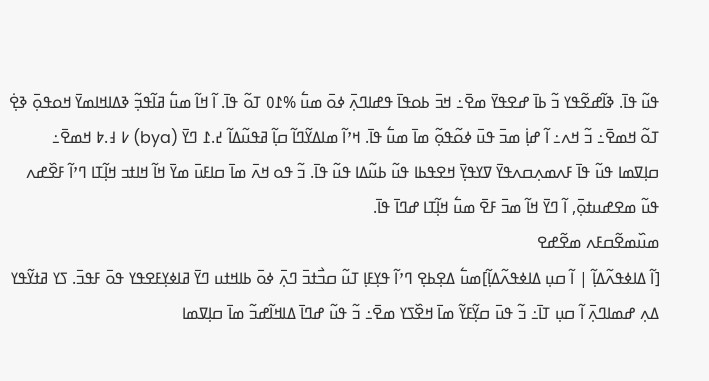ߟߎ߬ ߟߊ߫. ߢߊ߬ߝߐ߬ߟߌ ߏ߬ ߕߊ߫ ߝߐߟߌ߫ ߘߐ߫߸ ߞߏ߫ ߕߋߟߊ߫ ߟߝߊߣߍ߲߫ ߦߋ߫ ߘߎ߱ %߁߀ ߠߋ߬ ߟߊ߫. ߊ߬ ߞߊ߬ ߘߎ߱ ߥߊ߬ߟߏ߲߬ ߢߡߊߞߊߘߌ߫ ߞߋߟߋ߲߫ ߢߐ߲߭ ߠߋ߬ ߞߘߐ߫߸ ߏ߬ ߞߍ߸ ߊ߬ ߝߊ߲߭ ߘߏ߫ ߟߎ߫ ߦߋ߬ߟߋ߲߬ ߘߊ߫ ߘߎ߱ ߟߊ߫. ߞߴߊ߬ ߘߊߡߌ߬ߣߊ߬ ߛߊ߲߬ ߥߟߎ߬ߡߊ߬ ߄.߁ ߣߌ߫ (bya) ߇ ߃.߈ ߞߘߐ߫߸ ߛߊ߲ߜߘߊ ߟߎ߬ ߟߊ߫ ߓߍߘߍ߲ߛߍߟߌ߫ ߜߌߟߌ߲߫ ߞߐߟߕߊ ߟߎ߬ ߕߎ߬ߡߊ ߟߎ߬ ߟߊ߫. ߏ߬ ߟߋ ߞߍ߫ ߘߊ߫ ߛߊߓߎ߫ ߘߌ߫ ߞߊ߬ ߞߊߙߏ ߞߊ߲߬ߠߊ ߣߴߊ߬ ߓߐ߰ߝߍ ߟߎ߬ ߘߐߝߎߙߋ߲߫, ߊ߬ ߣߌ߫ ߞߊ߬ ߘߏ߫ ߓߐ߫ ߘߎ߱ ߞߊ߲߬ߠߊ ߝߣߊ߫ ߟߊ߫.
ߘߎ߰ߘߐ߬ߛߓߍ ߘߐ߬ߝߐ
[ߊ߬ ߡߊߦߟߍ߬ߡߊ߲߬ | ߊ߬ ߛߎ߲ ߡߊߦߟߍ߬ߡߊ߲߬]ߘߎ߱ ߡߐ߲ߕߐ߲ ߣߴߊ߬ ߟߌ߲ߓߊ߲ ߠߎ߬ ߛߏ߯ߙߏ߫ ߣߍ߲߫ ߦߋ߫ ߕߊߞߙߎ ߣߌ߫ ߥߊߦߌ߲ߓߐߟߌ ߟߋ߫ ߓߟߏ߫. ߖߌ ߥߙߌ߬ߟߌ ߡߍ߲ ߝߘߊߣߍ߲߫ ߊ߬ ߛߎ߲ ߠߊ߫߸ ߏ߬ ߟߎ߫ ߛߌ߲߬ߓߌ߬ ߘߊ߫ ߞߐ߰ߖߌ ߘߐ߫߸ ߏ߬ ߟߎ߬ ߝߣߊ߫ ߡߊߞߊ߬ߝߏ߬ ߘߊ߫ ߛߊ߲ߜߘߊ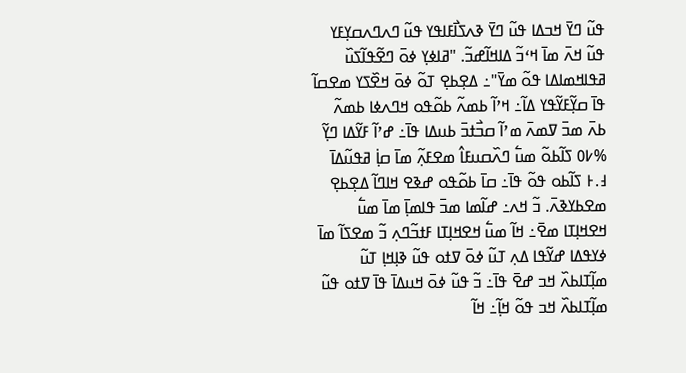ߟߎ߬ ߣߌ߫ ߞߏߡߊ ߟߎ߬ ߣߌ߫ ߢߍߖߊ߯ߓߊߟߌ ߟߎ߬ ߣߍߣߍߛߌ߲ߓߌ ߟߎ߬ ߞߍ߫ ߘߊ߫ ߞߵߏ߬ ߡߊߞߊ߬ߝߏ߬. "ߥߊߦߌ߲ ߦߋ߫ ߣߐ߬ߟߊ߬ߖߎ߰ ߥߟߊߞߘߊߡߊ ߟߋ߬ ߘߌ߫"߸ ߡߐ߲ߕߐ߲ ߠߋ߬ ߦߋ߫ ߞߐ߰ߖߌ ߘߐߛߊ߬ ߟߊ߫ ߛߌ߲߬ߓߌ߬ߟߌ ߡߊ߬߸ ߞߴߊ߬ ߕߘߍ߬ ߕߋ߬ߟߋ ߞߣߍߦߊ ߕߘߍ߬ ߕߍ߫ ߘߏ߫ ߜߘߍ߫ ߘߴߊ߬ ߛߏ߯ߙߏ߫ ߕߎߡߊ ߟߊ߫߸ ߝߴߊ߬ ߓߌ߬ߡߊ ߣߌ߲߬ %߇߀ ߖߊ߬ߕߋ߬ ߘߎ߱ ߣߍ߰ߛߎߓߊ߮ ߘߐߓߍ߲߬ ߘߊ߫ ߛߊ߲߭ ߥߟߎ߬ߡߊ߫ ߃.߅ ߖߊ߬ߕߋ ߟߋ߬ ߟߊ߫߸ ߛߊ߫ ߕߋ߬ߟߋ ߝߢߐ ߞߊߣߊ߬ ߡߐ߲ߕߐ߲ ߘߐߕߌߢߍ߫. ߏ߬ ߞߍ߸ ߝߊ߬ߘߊ ߘߏ߫ ߟߊߘߊ߲߫ ߘߊ߫ ߘߎ߱ ߞߐߞߊ߲ߠߊ ߘߐ߫߸ ߞߊ߬ ߘߎ߱ ߞߐߞߊ߲ߠߊ ߓߙߏ߬ߣߍ߲ ߏ߬ ߘߐߖߊ߬ ߘߊ߫ ߦߌߟߡߊ ߝߌ߬ߟߊ ߡߍ߲ ߠߎ߬ ߦߋ߫ ߜߙߋ ߟߎ߬ ߢߊ߲ߞߊ߲ ߠߎ߬ ߘߊ߲߬ߠߊߕߍ߰ ߞߏ ߝߐ߫ ߟߊ߫߸ ߏ߬ ߟߎ߬ ߦߋ߫ ߞߎߡߊ߫ ߟߊ߫ ߜߙߋ ߟߎ߬ ߘߊ߲߬ߠߊߕߍ߰ ߞߏ ߟߋ߬ ߞߊ߲߬߸ ߞߊ߬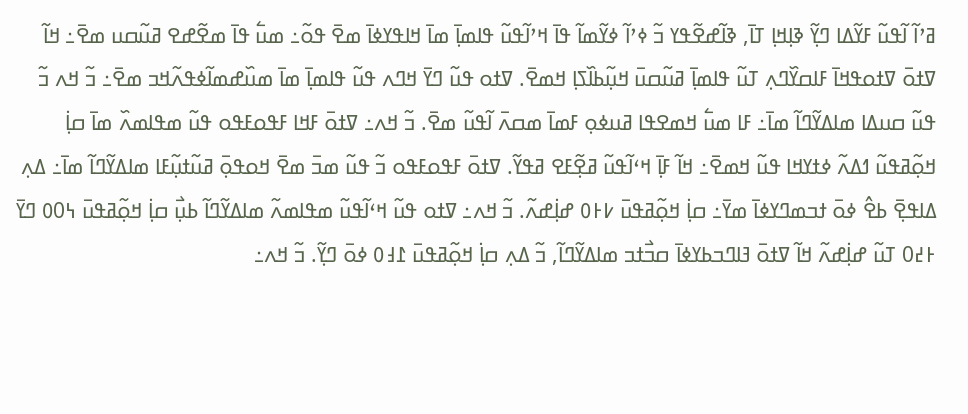ߥߴߊ߬ ߊ߬ߟߎ߬ ߓߌ߬ߡߊ ߣߌ߲߬ ߢߊ߲ߞߊ߲ ߠߊ߫, ߢߊ߬ߝߐ߬ߟߌ ߏ߬ ߦߴߊ߬ ߦߌ߬ߘߊ߬ ߟߊ߫ ߞߴߊ߬ߟߎ߬ ߟߊߘߊ߲߫ ߘߊ߫ ߞߊߟߌߦߊ߫ ߘߐ߫ ߟߋ߬߸ ߘߎ߱ ߟߊ߫ ߘߐ߬ߝߐ ߥߎ߬ߛߎ ߘߐ߫߸ ߞߊ߬ ߜߙߋ߫ ߜߙߋߟߞߊ߫ ߓߊߛߌ߰ߣߍ߲ ߠߎ߬ ߟߊߘߊ߲߫ ߥߎ߬ߛߎ߫ ߞߎ߲߬ߕߊ߰ߖߊ߲ ߞߘߐ߫. ߜߙߋ ߟߎ߬ ߣߌ߫ ߞߣߍ ߟߎ߬ ߟߊߘߊ߲߫ ߘߊ߫ ߘߎ߰ߝߘߊ߬ߦߟߍ߬ߞߏ ߘߐ߫߸ ߏ߬ ߞߍ ߏ߬ ߟߎ߬ ߛߎߡߊ ߘߊߡߌ߬ߣߊ߬ ߘߊ߫߸ ߓߊ ߘߎ߱ ߞߘߐߟߊ ߥߎߦߋ߲ ߓߘߊ߫ ߘߛߍ߫ ߊ߬ߟߎ߬ ߘߐ߫. ߏ߬ ߞߍ߸ ߜߙߋ߫ ߓߞߊ ߓߟߋߓߟߋ ߟߎ߬ ߘߟߊߘߍ߰ ߘߊ߫ ߛߊ߲߭ ߞߋ߲߬ߥߟߎ߬ ߗߡߍ߬ ߦߙߌߞߊ ߟߎ߬ ߞߘߐ߫߸ ߞߊ߬ ߓߊ߲߫ ߞߵߊ߬ߟߎ߬ ߥߐ߲߬ߓߐ ߥߟߌ߬. ߜߙߋ߫ ߓߟߋߓߟߋ ߏ߬ ߟߎ߬ ߘߏ߫ ߘߐ߫ ߞߋߟߋ߲߫ ߥߎ߬ߙߎ߲߬ߓߊ ߘߊߡߌ߬ߣߊ߬ ߘߊ߫߸ ߡߍ߲ ߡߊߟߐ߲߫ ߕߐ߮ ߦߋ߫ ߙߏߘߣߌߦߊ߫ ߘߌ߫߸ ߛߊ߲߭ ߞߋ߲߬ߥߟߎ߫ ߇߅߀ ߝߊ߲߭ߝߍ߬. ߏ߬ ߞߍ߸ ߜߙߋ ߟߎ߬ ߞߵߊ߬ߟߎ߬ ߘߟߊߘߍ߬ ߘߊߡߌ߬ߣߊ߬ ߕߎ߲߯ ߛߊ߲߭ ߞߋ߲߬ߥߟߎ߫ ߆0߀ ߣߌ߫ ߅߄0 ߠߎ߬ ߝߊ߲߭ߝߍ߬ ߞߊ߬ ߜߙߋ߫ ߔߊߣߏߕߌߦߊ߫ ߛߏ߯ߙߏ ߘߊߡߌ߬ߣߊ߬, ߏ߬ ߡߍ߲ ߛߊ߲߭ ߞߋ߲߬ߥߟߎ߫ ߁߃߀ ߦߋ߫ ߣߌ߲߬. ߏ߬ ߞߍ߸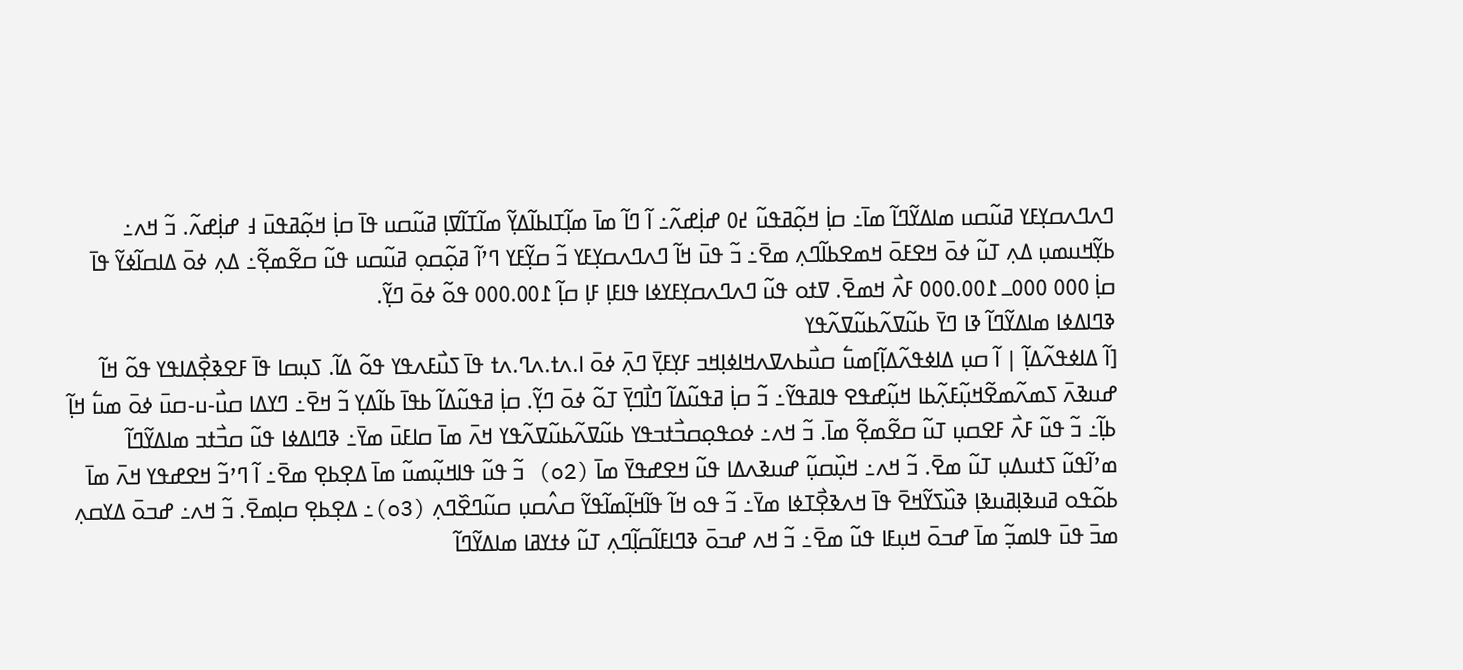ߣߍߣߍߛߌ߲ߓߌ ߥߎ߬ߛߎ ߘߊߡߌ߬ߣߊ߬ ߘߊ߫߸ ߛߊ߲߭ ߞߋ߲߬ߥߟߎ߬ ߄߀ ߝߊ߲߭ߝߍ߬߸ ߊ߬ ߣߊ߬ ߘߊ߫ ߘߊ߲߬ߠߊߕߊ߬ߡߌ߲߬ ߘߊ߬ߠߊ߬ߜߊ߲ ߥߎ߬ߛߎ ߟߊ߫ ߛߊ߲߭ ߞߋ߲߬ߥߟߎ߫ ߃ ߝߊ߲߭ߝߍ߬. ߏ߬ ߞߍ߸ ߕߌ߲߬ߞߎߘߎ߲ ߡߍ߲ ߠߎ߬ ߦߋ߫ ߞߐߓߋ߫ ߞߘߐߕߊ߬ߣߍ߲ ߘߐ߫߸ ߏ߬ ߟߎ߫ ߞߊ߬ ߣߍߣߍߛߌ߲ߓߌ ߏ߬ ߛߌ߲߬ߓߌ ߣߴߊ߬ ߥߋ߲߬ߛߋ߲ ߥߎ߬ߛߎ ߟߎ߬ ߛߐ߬ߘߐ߲߬߸ ߡߍ߲ ߦߋ߫ ߡߊߛߊ߬ߦߌ߬ ߟߊ߫ ߛߊ߲߭ ߀߀߀ ߀߀߀ߺ ߁߀߀.߀߀߀ ߓߍ߯ ߞߘߐ߫. ߜߙߋ ߟߎ߬ ߣߍߣߍߛߌ߲ߓߌߦߊ ߟߊߓߊ߲ ߓߊ߲ ߛߊ߲߬ ߁߀߀.߀߀߀ ߟߋ߬ ߦߋ߫ ߣߌ߲߬.
ߢߣߊߡߦߊ ߘߊߡߌ߬ߣߊ߬ ߢߊ ߣߌ߫ ߕߎ߬ߜߍ߬ߕߎ߬ߜߍ߬ߟߌ
[ߊ߬ ߡߊߦߟߍ߬ߡߊ߲߬ | ߊ߬ ߛߎ߲ ߡߊߦߟߍ߬ߡߊ߲߬]ߘߎ߱ ߛߎ߯ߕߍߜߍߞߊߦߊ߲ߞߏ ߓߌ߲ߓߌ߲߫ ߣߍ߲߫ ߦߋ߫ ߊ.ߍߙ.ߍߣ.ߍߙ ߟߊ߫ ߖߎ߯ߓߍߟߌ ߟߋ߬ ߡߊ߬. ߖߎ߲ߛߊ ߟߊ߫ ߓߐߢߐ߲߯ߡߊߟߌ ߟߋ߬ ߞߊ߬ ߝߎߢߍ߫ ߖߘߍ߬ߘߐ߬ߞߎ߲߬ߓߍ߲߬ߕߊ ߞߎ߲߬ߝߟߐ ߟߊߥߟߌ߬߸ ߏ߬ ߛߊ߲߭ ߥߟߎ߬ߡߊ߬ ߣߊ߯ߣߌ߲߫ ߠߋ߬ ߦߋ߫ ߣߌ߲߬. ߛߊ߲߭ ߥߟߎ߬ߡߊ߬ ߕߟߊ߫ ߕߊ߬ߡߌ߲ ߏ߬ ߞߐ߫߸ ߣߌߡߊ ߛߎ߯-ߎ-ߛߎ߫ ߦߋ߫ ߘߎ߱ ߞߊ߲߬ ߕߊ߲߬߸ ߏ߬ ߟߎ߬ ߓߍ߯ ߓߐߛߎ߲ ߠߎ߬ ߛߐ߬ߘߐ߲߬ ߘߊ߫. ߏ߬ ߞߍ߸ ߦߋߟߋ߲ߛߏ߯ߙߏߟߌ ߕߎ߬ߜߍ߬ߕߎ߬ߜߍ߬ߟߌ ߞߍ߫ ߘߊ߫ ߛߊߓߎ߫ ߘߌ߫߸ ߢߣߊߡߦߊ ߟߎ߬ ߛߏ߯ߙߏ ߘߊߡߌ߬ߣߊ߬ ߘߴߊ߬ߟߎ߬ ߖߙߎߡߎ߲ ߠߎ߬ ߘߐ߫. ߏ߬ ߞߍ߸ ߞߎ߲߰ߛߎ߲߬ ߝߎߢߍߡߊ ߟߎ߬ ߞߐߝߟߌ߫ ߘߊ߫ (o2) ߏ߬ ߟߎ߬ ߟߊߞߎ߲߬ߘߎ߬ ߘߊ߫ ߡߐ߲ߕߐ߲ ߘߐ߫߸ ߊ߬ ߣߴߏ߬ ߞߐߝߟߌ ߞߍ߫ ߘߊ߫ ߕߋ߬ߟߋ ߥߎߢߊ߲ߥߎߢߊ߲ ߢߎ߰ߖߌ߬ߞߐ߫ ߟߊ߫ ߞߍߢߐ߲߯ߠߦߊ ߘߌ߫߸ ߏ߬ ߟߋ ߞߊ߬ ߟߊ߬ߞߊ߲߬ߘߊ߬ߟߌ߬ ߛߍ߮ߛߎ߲ ߛߎ߬ߣߐ߰ߣߍ߲ (o3)߸ ߡߐ߲ߕߐ߲ ߛߊ߲ߘߐ߫. ߏ߬ ߞߍ߸ ߝߏߋ߫ ߡߌߛߍ߲ ߘߏ߫ ߟߎ߫ ߟߊߘߏ߲߬ ߘߊ߫ ߝߏߋ߫ ߞߎ߲ߓߊ ߟߎ߬ ߘߐ߫߸ ߏ߬ ߞߍ ߝߏߋ߫ ߢߣߊߓߊ߬ߛߊ߲߬ߣߍ߲ ߠߎ߬ ߦߙߌߥߊ ߘߊߡߌ߬ߣߊ߬